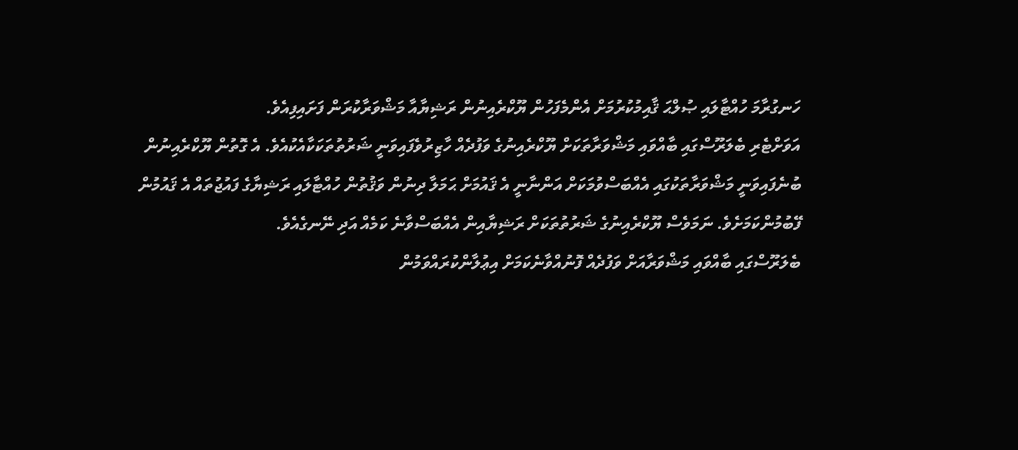ހަނގުރާމަ ހުއްޓާލައި ޞުލްޙަ ޤާއިމުކުރުމަށް އެންމެފަހުން ޔޫކްރެއިނުން ރަޝިޔާއާ މަޝްވަރާކުރަން ފަށައިފިއެވެ.
އަވަށްޓެރި ބެލަރޫސްގައި ބާއްވައި މަޝްވަރާތަކަށް ޔޫކްރެއިނުގެ ވަފުދެއް ހާޒިރުވެފައިވަނީ ޝަރުތުތަކަކާއެކުއެވެ. އެ ގޮތުން ޔޫކްރެއިނުން ބުނެފައިވަނީ މަޝްވަރާތަކުގައި އެއްބަސްވުމަކަށް އަންނާނީ އެ ޤައުމަށް ޙަމަލާ ދިނުން ވަޤުތުން ހުއްޓާލައި ރަޝިޔާގެ ފައުޖުތައް އެ ޤައުމުން ފޭބުމުންކަމަށެވެ. ނަމަވެސް ޔޫކްރެއިނުގެ ޝަރުތުތަކަށް ރަޝިޔާއިން އެއްބަސްވާނެ ކަމެއް އަދި ނޭނގެއެވެ.
ބެލަރޫސްގައި ބާއްވައި މަޝްވަރާއަށް ވަފުދެއް ފޮނުއްވާނެކަމަށް އިޢުލާންކުރައްވަމުން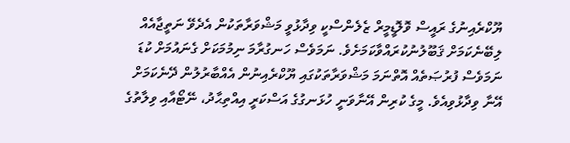ޔޫކްރެއިނުގެ ރައީސް ވޮލޮޑީމީރް ޒެލެންސްކީ ވިދާޅުވީ މަޝްވަރާތަކުން އެދެވޭ ނަތީޖާއެއް ލިބޭނެކަމަށް ޤަބޫލުނުކުރައްވާކަމަށެވެ. ނަމަވެސް ހަނގުރާމަ ނިމުމަކަށް ގެނައުމަށް ކުޑަ ނަމަވެސް ފުރުޞަތެއް އޮތްނަމަ މަޝްވަރާތަކުގައި ޔޫކްރެއިނުން އެއްބާރުލުން ދޭނެކަމަށް އޭނާ ވިދާޅުވިއެވެ. މީގެ ކުރިން އޭނާވަނީ ހުޅަނގުގެ އަސްކަރީ އިއްތިޙާދު، ނޭޓޯއާއި ވިލާތުގެ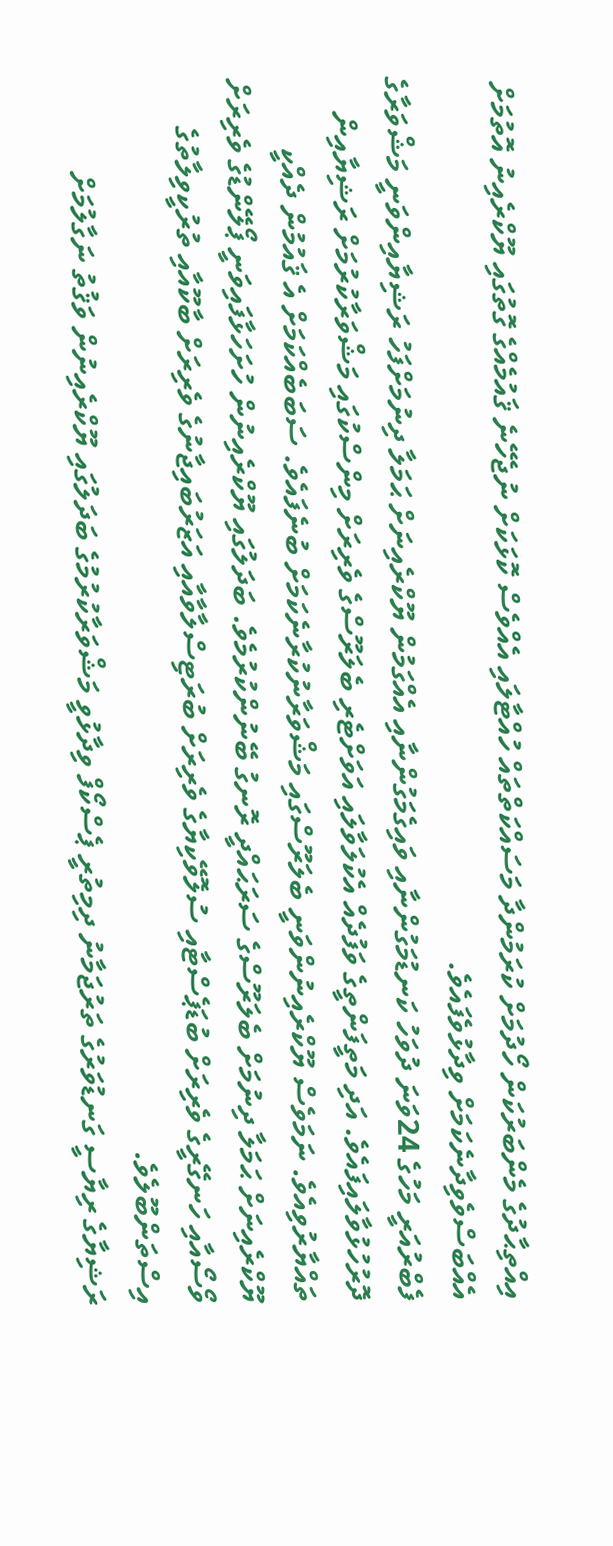އިއްތިޙާދުގެ މެންބަރުކަން ހޯދުމަށް ކުރަމުންދާ މަސައްކަތްތައް ހުއްޓާލައި އެއްވެސް ކޮޅަކަށް ނުޖެހޭނެ ޤައުމެއްގެ ގޮތުގައި ޔޫކްރެއިނު އޮތުމަށް އެއްބަސްވެވިދާނެކަމަށް ވިދާޅުވެފައެވެ.
ފެބްރުއަރީ މަހުގެ 24ވަނަ ދުވަހު ކަނޑުމަގުންނާއި ވައިގެމަގުންނާއި އެއްގަމުން ޔޫކްރެއިނަށް ޙަމަލާ ދިނުމަށްފަހު ރަޝިޔާއިންވަނީ މަޝްވަރާގެ ދޮރުހުޅުވާލައިފައެވެ. އަދި މަތީފަންތީގެ ވަފުދެއް އެކުލަވާލައި އަވަށްޓެރި ބެލަރޫސްގެ ވެރިރަށް މިންސްކުގައި މަޝްވަރާކުރުމަށް ރަޝިޔާއިން ތައްޔާރުވިއެވެ. ނަމަވެސް ޔޫކްރެއިނުންވަނީ ބެލަރޫސްގައި މަޝްވަރާނުކުރާނެކަމަށް ބުނެފައެވެ. ސަބަބެއްކަމަށް އެ ޤައުމުން ދެއްކީ ޔޫކްރެއިނަށް ޙަމަލާ ދިނުމަށް ބެލަރޫސްގެ ސަރަޙައްދީ ރޮނގު ބޭނުންކުރުމެވެ. ބަދަލުގައި ޔޫކްރެއިނުން ހުށަހަޅާފައިވަނީ ޕޯލޭންޑުގެ ވެރިރަށް ވޯސޯއާއި ހަނގޭރީގެ ވެރިރަށް ބުޑަޕެސްޓާއި ސުލޮވޭކިޔާގެ ވެރިރަށް ބުރަޓިސްލާވާއާއި އަޒަރުބައިޖާނުގެ ވެރިރަށް ބާކޫއާއި ތުރުކީވިލާތުގެ އިސްތަންބޫލެވެ.
ރަޝިޔާގެ ރިޔާސީ ގަނޑުވަރުގެ ތަރުޖަމާނު ދިމިތުރީ ޕެސްކޯފް ވިދާޅުވީ މަޝްވަރާކުރުމުގެ ބަދަލުގައި ޔޫކްރެއިނުން ވަޤުތު ނަގާލުމަށް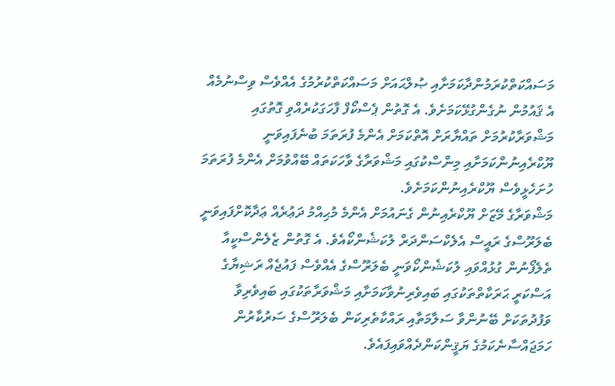މަސައްކަތްކުރަމުންދާކަމަށާއި ޞުލްޙައަށް މަސައްކަތްކުރުމުގެ އެއްވެސް ވިސްނުމެއް އެ ޤައުމުން ނުގެންގުޅޭކަމަށެވެ. އެ ގޮތުން ޕެސްކޯފް ފާހަގަކުރެއްވި ގޮތުގައި މަޝްވަރާކުރުމަށް ތައްޔާރަށް އޮތްކަމަށް އެންމެ ފުރަތަމަ ބުނެފައިވަނީ ޔޫކްރެއިނުންކަމަށާއި މިންސްކުގައި މަޝްވަރާގެ ވާހަކަތައް ބޭއްވުމަށް އެންމެ ފުރަތަމަ ހުށަހެޅީވެސް ޔޫކްރެއިނުންކަމަށެވެ.
މަޝްވަރާގެ މޭޒަށް ޔޫކްރެއިނުން ގެނައުމަށް އެންމެ މުޙިއްމު ދަޢުރެއް ޢަދާކޮށްފައިވަނީ ބެލަރޫސްގެ ރައީސް އެލެކްސަންދަރް ލުކަޝެންކޯއެވެ. އެ ގޮތުން ޒެލެންސްކީއާ ތެލެފޯނުން ގުޅުއްވައި ލުކަޝެންކޯވަނީ ބެލަރޫސްގެ އެއްވެސް ފައުޖެއް ރަޝިޔާގެ އަސްކަރީ ޙަރަކާތްތަކުގައި ބައިވެރިނުވާކަމަށާއި މަޝްވަރާތަކުގައި ބައިވެރިވާ ވަފުދުތަކަށް ބޭނުންވާ ސަލާމަތާއި ރައްކާތެރިކަން ބެލަރޫސްގެ ސަރުކާރުން ހަމަޖައްސާނެކަމުގެ ޔަޤީންކަންދެއްވައިފައެވެ.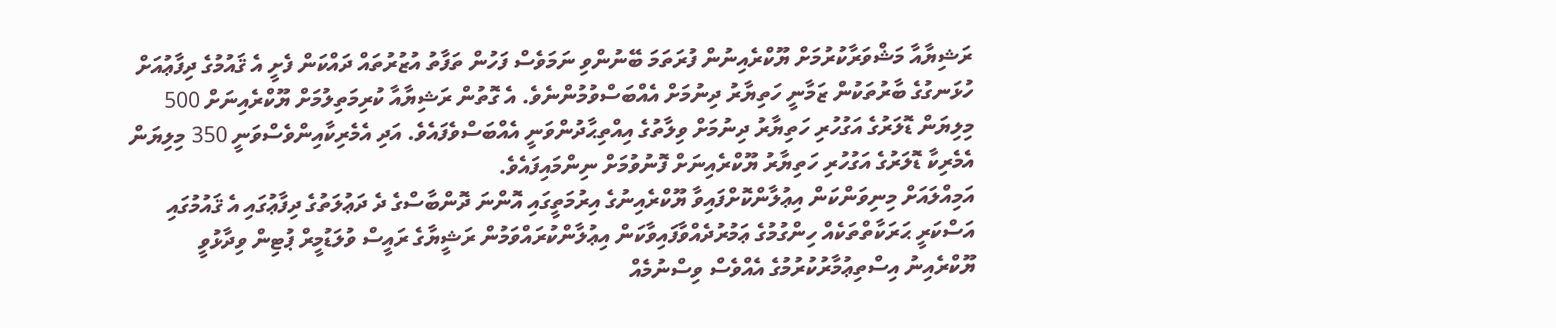ރަޝިޔާއާ މަޝްވަރާކުރުމަށް ޔޫކްރެއިނުން ފުރަތަމަ ބޭނުންވި ނަމަވެސް ފަހުން ތަފާތު އުޒުރުތައް ދައްކަން ފެށީ އެ ޤައުމުގެ ދިފާޢުއަށް ހުޅަނގުގެ ބާރުތަކުން ޒަމާނީ ހަތިޔާރު ދިނުމަށް އެއްބަސްވުމުންނެވެ. އެ ގޮތުން ރަޝިޔާއާ ކުރިމަތިލުމަށް ޔޫކްރެއިނަށް 500 މިލިޔަން ޑޮލަރުގެ އަގުހުރި ހަތިޔާރު ދިނުމަށް ވިލާތުގެ އިއްތިޙާދުންވަނީ އެއްބަސްވެފައެވެ. އަދި އެމެރިކާއިންވެސްވަނީ 350 މިލިޔަން އެމެރިކާ ޑޮލަރުގެ އަގުހުރި ހަތިޔާރު ޔޫކްރެއިނަށް ފޮނުވުމަށް ނިންމައިފައެވެ.
އަމިއްލައަށް މިނިވަންކަން އިޢުލާންކޮށްފައިވާ ޔޫކްރެއިނުގެ އިރުމަތީގައި އޮންނަ ދޮންބާސްގެ ދެ ދަޢުލަތުގެ ދިފާޢުގައި އެ ޤައުމުގައި އަސްކަރީ ޙަރަކާތްތަކެއް ހިންގުމުގެ ޢަމުރުދެއްވާފައިވާކަން އިޢުލާންކުރައްވަމުން ރަޝީޔާގެ ރައީސް ވުލަޑުމީރް ޕުޓިން ވިދާޅުވީ ޔޫކްރެއިނު އިސްތިޢުމާރުކުރުމުގެ އެއްވެސް ވިސްނުމެއް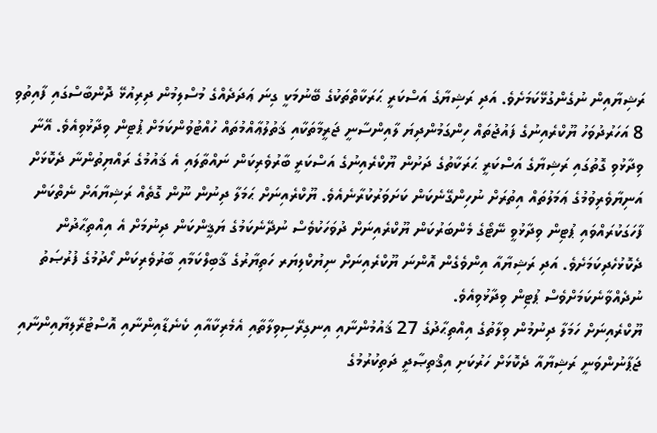ރަޝިޔާއިން ނުގެންގުޅޭކަމަށެވެ. އަދި ރަޝިޔާގެ އަސްކަރީ ޙަރަކާތްތަކުގެ ބޭނުމަކީ ގިނަ ޢަދަދެއްގެ މުސްލިމުން ދިރިއުޅޭ ދޮންބާސްގައި ފާއިތުވި 8 އަހަރުދުވަހު ޔޫކްރެއިނުގެ ފައުޖުތައް ހިންގަމުންދިޔަ ލާއިންސާނީ ޖަރީމާތަކާއި ޤަތުލުޢާއްމުތައް ހުއްޓުވުންކަމަށް ޕުޓިން ވިދާޅުވިއެވެ. އޭނާ ވިދާޅުވި ގޮތުގައި ރަޝިޔާގެ އަސްކަރީ ޙަރަކާތުގެ ދަށުން ޔޫކްރެއިނުގެ އަސްކަރީ ބާރުވެރިކަން ނައްތާލައި އެ ޤައުމުގެ ރައްޔިތުންނާ ދެކޮޅަށް އަނިޔާވެރިވުމުގެ ޢަމަލުތައް އިތުރަށް ނުހިންގޭނެކަން ކަށަވަރުކުރާނެއެވެ. ޔޫކްރެއިނަށް ޙަމަލާ ދިނުން ނޫން ގޮތެއް ރަޝިޔާއަށް ނެތްކަން ފާހަގަކުރައްވައި ޕުޓިން ވިދާޅުވީ ނޭޓޯގެ މެންބަރުކަން ޔޫކްރެއިނަށް ދުވަހަކުވެސް ނުދޭނެކަމުގެ ޔަޤީންކަން ދިނުމަށް އެ އިއްތިޙާދުން ދެކޮޅުހެދިކަމަށެވެ. އަދި ރަޝިޔާއާ އިންވެގެން އޮންނަ ޔޫކްރެއިނަށް ނިޔުކްލިޔަރ ހަތިޔާރުގެ ޤާބިލްކަމާއި ބާރުވެރިކަން ހޯދުމުގެ ފުރުޞަތު ނުދެއްވާނެކަމަށްވެސް ޕުޓިން ވިދާޅުވިއެވެ.
ޔޫކްރެއިނަށް ހަމަލާ ދިނުމުން ވިލާތުގެ އިއްތިޙާދުގެ 27 ޤައުމުންނާއި އިނގިރޭސިވިލާތާއި އެމެރިކާއާއި ކެނެޑާއިންނާއި އޮސްޓުރޭލިޔާއިންނާއި ޖަޕާނުންވަނީ ރަޝިޔާއާ ދެކޮޅަށް ހަރުކަށި އިޤްތިޞާދީ ދަތިކުރުމުގެ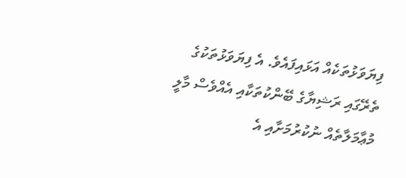ފިޔަވަޅުތަކެއް އަޅައިފައެވެ. އެ ފިޔަވަޅުތަކުގެ ތެރޭގައި ރަޝިޔާގެ ބޭންކުތަކާއި އެއްވެސް މާލީ މުޢާމަލާތެއް ނުކުރުމަށާއި އެ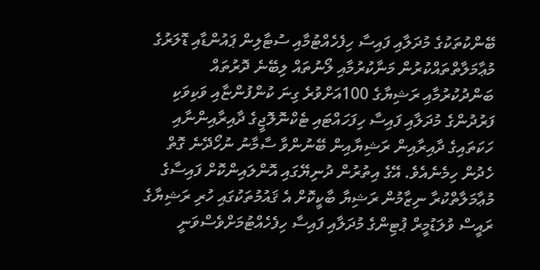ބޭންކުތަކުގެ މުދަލާއި ފައިސާ ހިފެހެއްޓުމާއި ސުޓާލިން ޕައުންޑާއި ޑޮލަރުގެ މުޢާމަލާތްތައްކުރުން މަނާކުރުމާއި ލޯނުތައް ލިބޭނެ ދޮރުތައް ބަންދުކުރުމާއި ރަޝިޔާގެ 100އަށްވުރެ ގިނަ ކުންފުންޏާއި ވަކިވަކި ފަރުދުންގެ މުދަލާއި ފައިސާ ހިފަހައްޓައި ޓެކްނޮލޮޖީގެ ދާއިރާއިންނާއި ހަކަތައިގެ ދާއިރާއިން ރަޝިޔާއިން ބޭނުންވާ ސާމާނު ނުހޯދޭނެ ގޮތް ހެދުން ހިމެނެއެވެ. އޭގެ އިތުރުން ދުނިޔޭގައި އޮންލައިންކޮށް ފައިސާގެ މުޢާމަލާތްކުރާ ނިޒާމުން ރަޝިޔާ ބާކީކޮށް އެ ޤައުމުތަކުގައި ހުރި ރަޝިޔާގެ ރައީސް ވުލަޑުމީރް ޕުޓިންގެ މުދަލާއި ފައިސާ ހިފެހެއްޓުމަށްވެސްވަނީ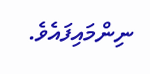ނިންމައިފައެވެ.